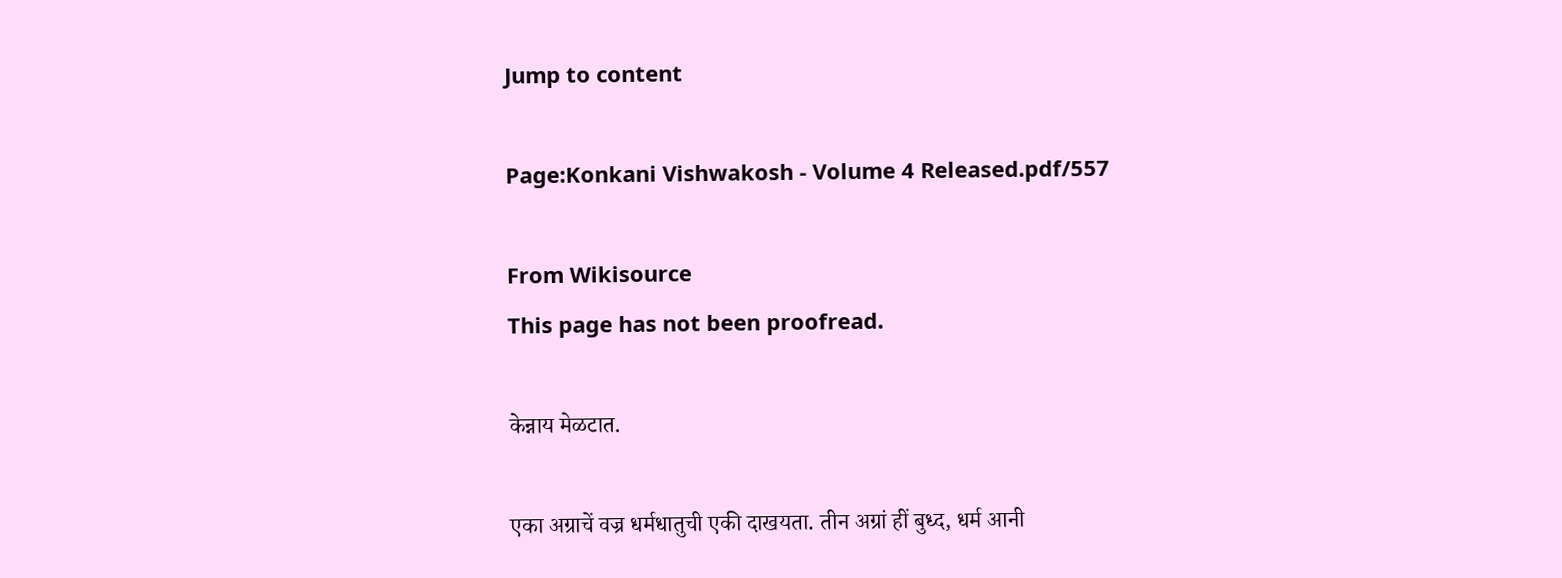Jump to content

Page:Konkani Vishwakosh - Volume 4 Released.pdf/557

From Wikisource
This page has not been proofread.

केन्नाय मेळटात.

एका अग्राचें वज्र धर्मधातुची एकी दाखयता. तीन अग्रां हीं बुध्द, धर्म आनी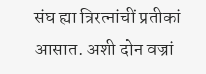संघ ह्या त्रिरत्नांचीं प्रतीकां आसात. अशी दोन वज्रां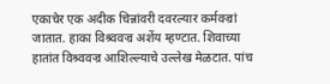एकाचेर एक अदीक चिन्नांवरी दवरल्यार कर्मवज्रां जातात. हाका विश्र्ववज्र अशेंय म्हण्टात. शिवाच्या हातांत विश्र्ववज्र आशिल्ल्याचे उल्लेख मेळटात. पांच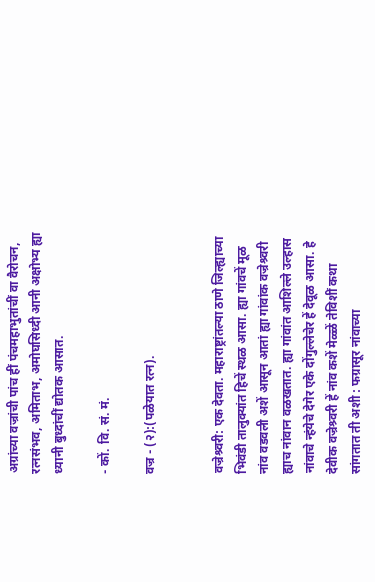अग्रांच्या वज्रांची पांच हीं पंचमहाभुतांचीं वा वैरोचन, रत्नसंभव, अमिताभ, अमोघसिध्दी आनी अक्षोभ्य ह्या ध्यानी बुध्दांचीं द्योतक आसात.

- कों. वि. सं. मं.

वज्र - (२):(पळेयात रत्न).


वज्रेश्र्वरी: एक देवता. महाराष्ट्रांतल्या ठाणे जिल्ह्याच्या भिवंडी तालुक्यांत हिचें स्थळ आसा. ह्या गांवचें मूळ नांव वडवली अशें आसून आतां ह्या गांवांक वज्रेश्र्वरी ह्याच नांवान वळखतात. ह्या गांवांत आशिल्ले उल्हास नांवाचे न्हंयेचे देगेर एके दोंगुल्लेचेर हें देवूळ आसा. हे देवीक वज्रेश्र्वरी हें नांव कशें मेळ्ळें तेविशीं कथा सांगतात ती अशी : फग्रासूर नांवाच्या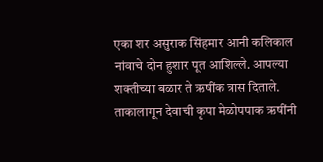एका शर असुराक सिंहमार आनी कलिकाल नांवाचे दोन हुशार पूत आशिल्ले. आपल्या शक्तीच्या बळार ते ऋषींक त्रास दिताले. ताकालागून देवाची कृपा मेळोपपाक ऋषींनी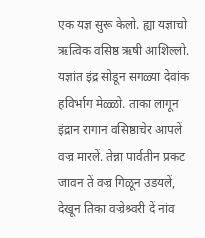एक यज्ञ सुरू केलो. ह्या यज्ञाचो ऋत्विक वसिष्ठ ऋषी आशिल्लो. यज्ञांत इंद्र सोडून सगळ्या देवांक हविर्भाग मेळ्ळो. ताका लागून इंद्रान रागान वसिष्ठाचेर आपलें वज्र मारलें. तेन्ना पार्वतीन प्रकट जावन तें वज्र गिळून उडयलें, देखून तिका वज्रेश्र्वरी दें नांव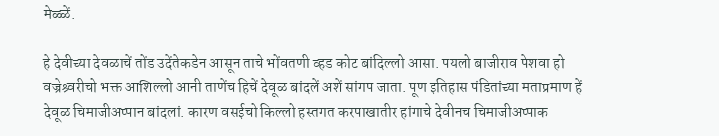मेळ्ळें.

हे देवीच्या देवळाचें तोंड उदेंतेकडेन आसून ताचे भोंवतणी व्हड कोट बांदिल्लो आसा. पयलो बाजीराव पेशवा हो वज्रेश्र्वरीचो भक्त आशिल्लो आनी ताणेंच हिचें देवूळ बांदलें अशें सांगप जाता. पूण इतिहास पंडितांच्या मताप्रमाण हें देवूळ चिमाजीअप्पान बांदलां. कारण वसईचो किल्लो हस्तगत करपाखातीर हांगाचे देवीनच चिमाजीअप्पाक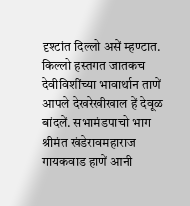दृश्टांत दिल्लो असें म्हण्टात. किल्लो हस्तगत जातकच देवीविशींच्या भावार्थान ताणें आपले देखरेखीखाल हें देवूळ बांदलें. सभामंडपाचो भाग श्रीमंत खंडेरावमहाराज गायकवाड हाणें आनी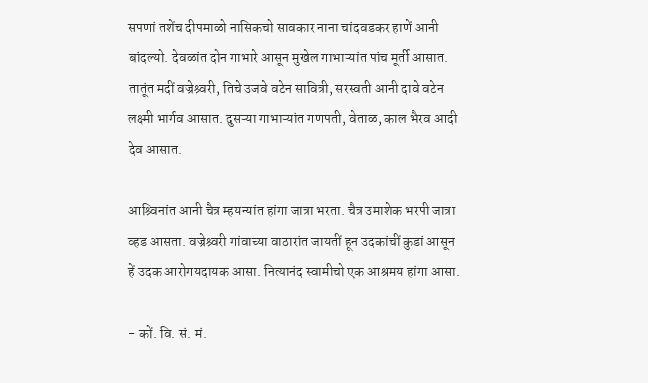सपणां तशेंच दीपमाळो नासिकचो सावकार नाना चांदवडकर हाणें आनी बांदल्यो. देवळांत दोन गाभारे आसून मुखेल गाभाऱ्यांत पांच मूर्ती आसात. तातूंत मदीं वज्रेश्र्वरी, तिचे उजवे वटेन सावित्री, सरस्वती आनी दावे वटेन लक्ष्मी भार्गव आसात. दुसऱ्या गाभाऱ्यांत गणपती, वेताळ, काल भैरव आदी देव आसात.

आश्र्विनांत आनी चैत्र म्हयन्यांत हांगा जात्रा भरता. चैत्र उमाशेक भरपी जात्रा व्हड आसता. वज्रेश्र्वरी गांवाच्या वाठारांत जायतीं हून उदकांचीं कुडां आसून हें उदक आरोगयदायक आसा. नित्यानंद स्वामीचो एक आश्रमय हांगा आसा.

- कों. वि. सं. मं.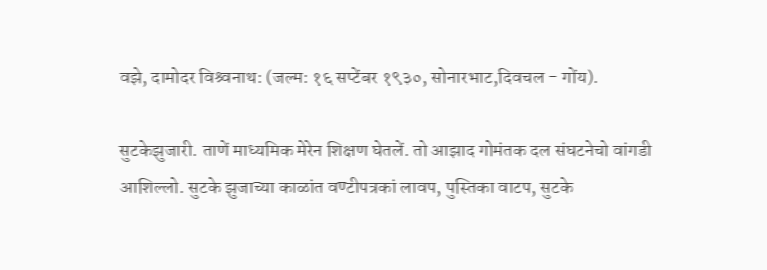वझे, दामोदर विश्र्वनाथ: (जल्म: १६ सप्टेंबर १९३०, सोनारभाट,दिवचल - गोंय).

सुटकेझुजारी. ताणें माध्यमिक मेरेन शिक्षण घेतलें. तो आझाद गोमंतक दल संघटनेचो वांगडी आशिल्लो. सुटके झुजाच्या काळांत वण्टीपत्रकां लावप, पुस्तिका वाटप, सुटके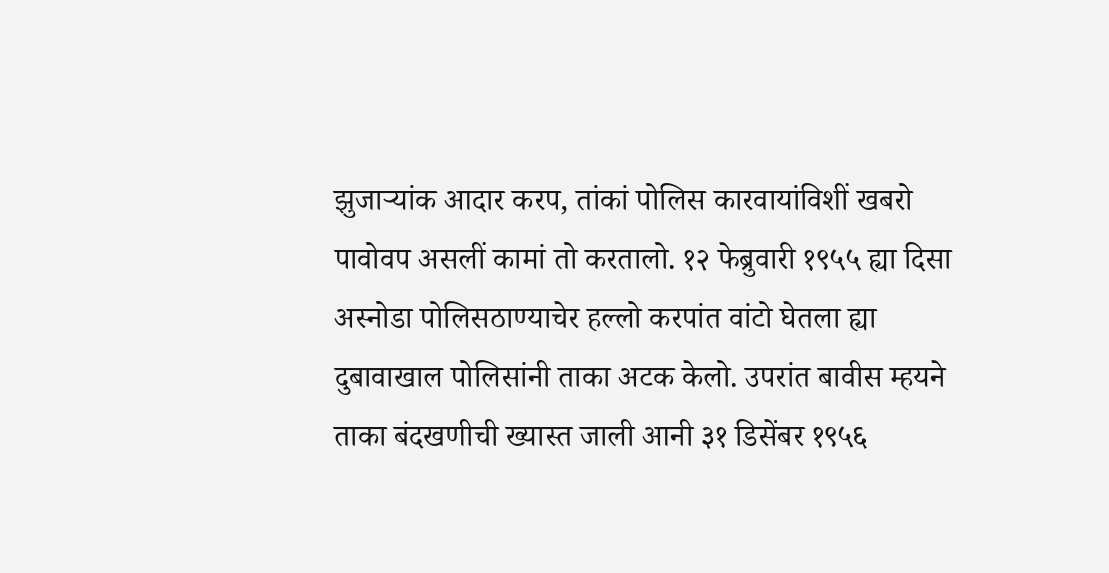झुजाऱ्यांक आदार करप, तांकां पोलिस कारवायांविशीं खबरो पावोवप असलीं कामां तो करतालो. १२ फेब्रुवारी १९५५ ह्या दिसा अस्नोडा पोलिसठाण्याचेर हल्लो करपांत वांटो घेतला ह्या दुबावाखाल पोलिसांनी ताका अटक केलो. उपरांत बावीस म्हयने ताका बंदखणीची ख्यास्त जाली आनी ३१ डिसेंबर १९५६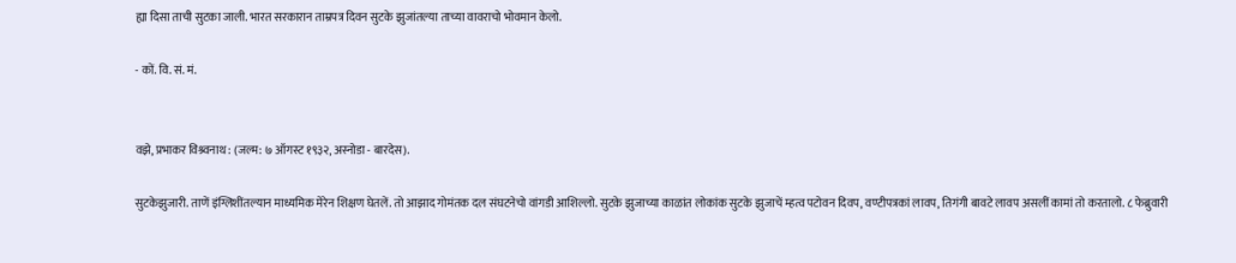ह्या दिसा ताची सुटका जाली. भारत सरकारान ताम्रपत्र दिवन सुटके झुजांतल्या ताच्या वावराचो भोवमान केलो.

- कों. वि. सं. मं.


वझे, प्रभाकर विश्र्वनाथ : (जल्म: ७ ऑगस्ट १९३२, अस्नोडा - बारदेस).

सुटकेझुजारी. ताणें इंग्लिशींतल्यान माध्यमिक मेरेन शिक्षण घेतलें. तो आझाद गोमंतक दल संघटनेचो वांगडी आशिल्लो. सुटके झुजाच्या काळांत लोकांक सुटके झुजाचें म्हत्व पटोवन दिवप, वण्टीपत्रकां लावप, तिगंगी बावटे लावप असलीं कामां तो करतालो. ८ फेब्रुवारी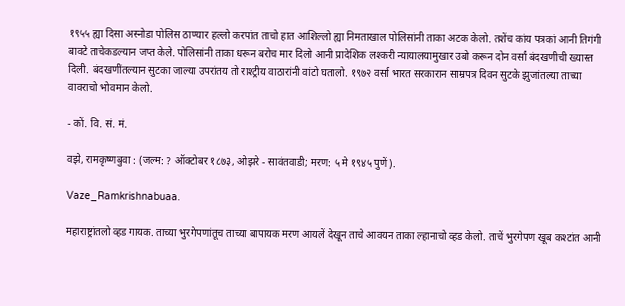१९५५ ह्या दिसा अस्नोडा पोलिस ठाण्यार हल्लो करपांत ताचो हात आशिल्लो ह्या निमताखाल पोलिसांनी ताका अटक केलो. तशेंच कांय पत्रकां आनी तिगंगी बावटे ताचेकडल्यान जप्त केले. पोलिसांनी ताका धरून बरोच मार दिलो आनी प्रादेशिक लश्करी न्यायालयामुखार उबो करून दोन वर्सां बंदखणीची ख्यास्त दिली. बंदखणींतल्यान सुटका जाल्या उपरांतय तो राश्ट्रीय वाठारांनी वांटो घतालो. १९७२ वर्सा भारत सरकारान साम्रपत्र दिवन सुटके झुजांतल्या ताच्या वावराचो भोवमान केलो.

- कों. वि. सं. मं.

वझे, रामकृष्णबुवा : (जल्म: ? ऑक्टोबर १८७३, ओझरे - सावंतवाडी; मरण: ५ मे १९४५ पुणें).

Vaze_Ramkrishnabuaa.

महाराष्ट्रांतलो व्हड गायक. ताच्या भुरगेपणांतूच ताच्या बापायक मरण आयलें देखून ताचे आवयन ताका ल्हानाचो व्हड केलो. ताचें भुरगेपण खूब कश्टांत आनी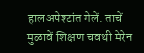हालअपेश्टांत गेलें. ताचें मुळावें शिक्षण चवथी मेरेन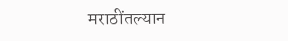मराठींतल्यान